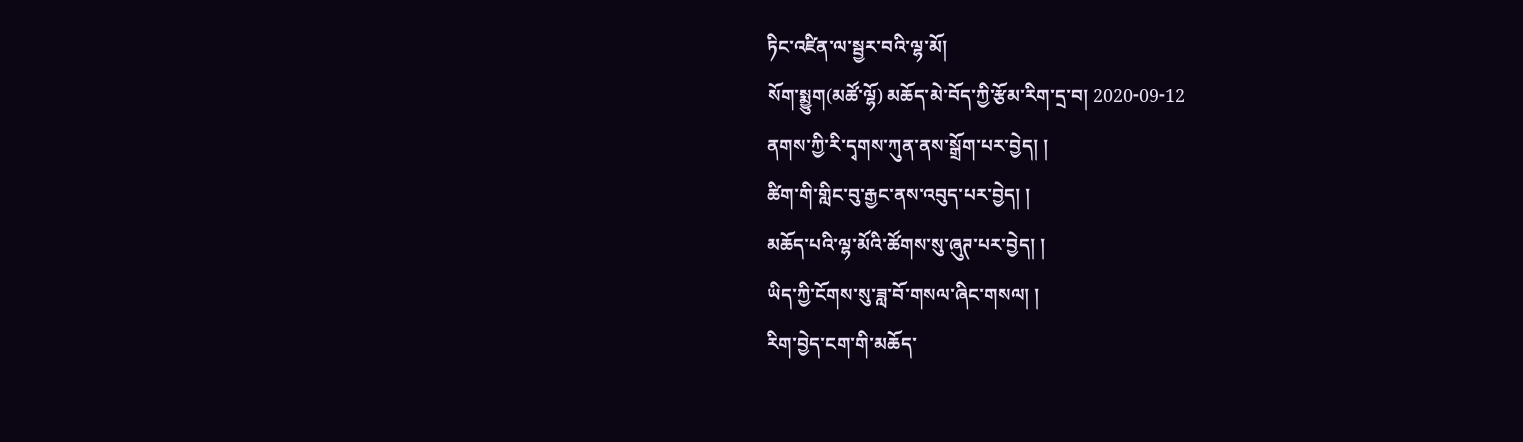ཏིང་འཛིན་ལ་སྦྱར་བའི་ལྷ་མོ།
སོག་སྨྱུག(མཚོ་ལྷོ) མཆོད་མེ་བོད་ཀྱི་རྩོམ་རིག་དྲ་བ། 2020-09-12
ནགས་ཀྱི་རི་དྭགས་ཀུན་ནས་སྒྲོག་པར་བྱེད། །
ཚིག་གི་གླིང་བུ་རྒྱང་ནས་འབུད་པར་བྱེད། །
མཆོད་པའི་ལྷ་མོའི་ཚོགས་སུ་ཞུཊ་པར་བྱེད། །
ཡིད་ཀྱི་ངོགས་སུ་ཟླ་བོ་གསལ་ཞིང་གསལ། །
རིག་བྱེད་ངག་གི་མཆོད་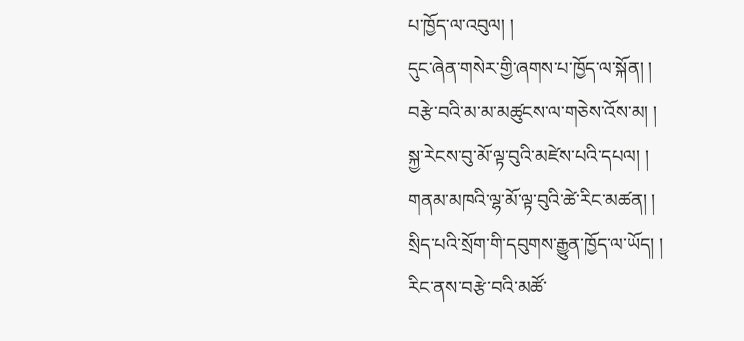པ་ཁྱོད་ལ་འབུལ། །
དུང་ཞེན་གསེར་གྱི་ཞགས་པ་ཁྱོད་ལ་སྐོན། །
བརྩེ་བའི་མ་མ་མཚུངས་ལ་གཅེས་འོས་མ། །
སྐྱ་རེངས་བུ་མོ་ལྟ་བུའི་མཛེས་པའི་དཔལ། །
གནམ་མཁའི་ལྷ་མོ་ལྟ་བུའི་ཚེ་རིང་མཚན། །
སྲིད་པའི་སྲོག་གི་དབུགས་རྒྱུན་ཁྱོད་ལ་ཡོད། །
རིང་ནས་བརྩེ་བའི་མཚོ་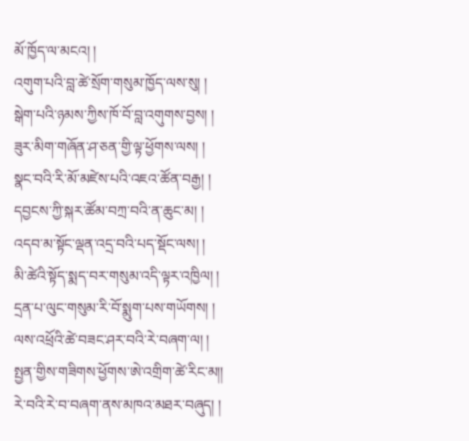མོ་ཁྱོད་ལ་མངའ། །
འགུག་པའི་བླ་ཚེ་སྲོག་གསུམ་ཁྱོད་ལས་སུ། །
སྒེག་པའི་ཉམས་ཀྱིས་ཁོ་བོ་བླ་འགུགས་བྱས། །
ཟུར་མིག་གཞོན་ཤ་ཅན་གྱི་ལྟ་ཕྱོགས་ལས། །
སྣང་བའི་རི་མོ་མཛེས་པའི་འཇའ་ཚོན་བརྒྱ། །
དབྱངས་ཀྱི་སྐར་ཚོམ་བཀྲ་བའི་ན་ཆུང་མ། །
འདབ་མ་སྟོང་ལྡན་འདྲ་བའི་པད་སྡོང་ལས། །
མི་ཚེའི་སྟོད་སྨད་བར་གསུམ་འདི་ལྟར་འཁྱིལ། །
དྲན་པ་ལུང་གསུམ་རི་བོ་སྨུག་པས་གཡོགས། །
ལས་འཕྲོའི་ཚེ་བཟང་ཤར་བའི་རེ་བཞག་ལ། །
སྤྱན་གྱིས་གཟིགས་ཕྱོགས་ཨེ་འགྲིག་ཚེ་རིང་མ།།
རེ་བའི་རེ་བ་བཞག་ནས་མཁའ་མཐར་བཞུད། །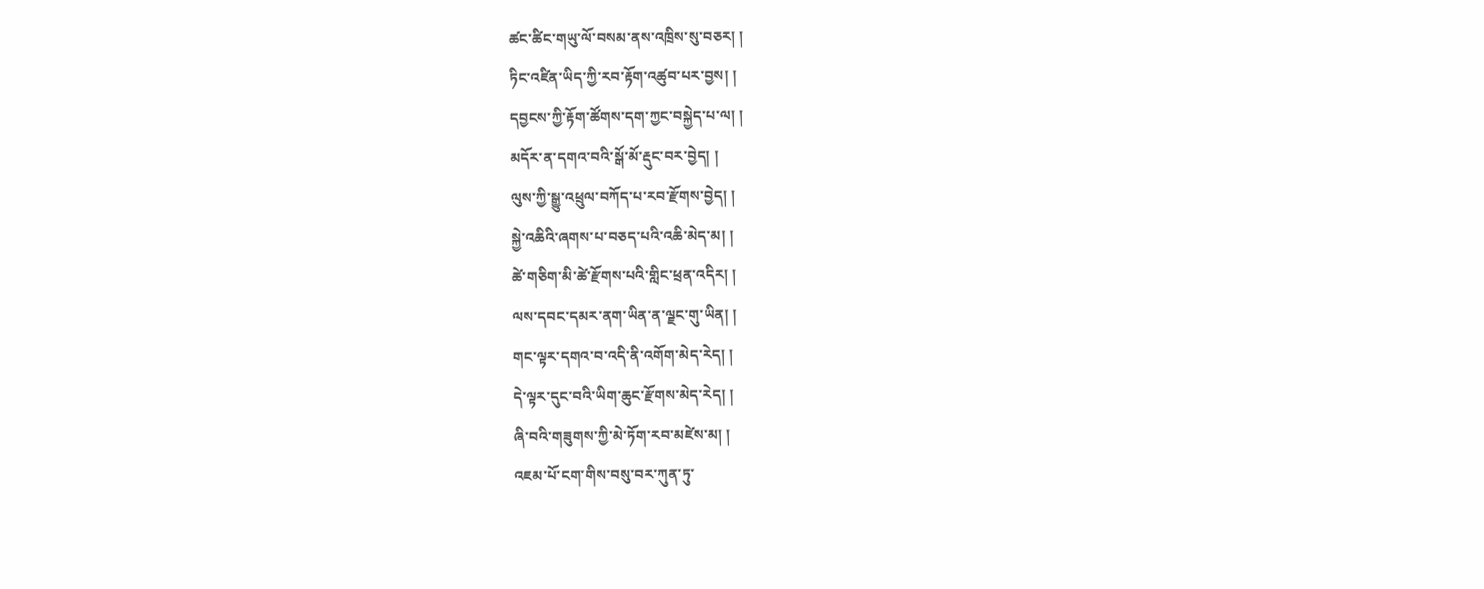ཚང་ཚིང་གཡུ་ལོ་བསམ་ནས་འཁྲིས་སུ་བཅར། །
ཏིང་འཛིན་ཡིད་ཀྱི་རབ་རྟོག་འཚུབ་པར་བྱས། །
དབྱངས་ཀྱི་རྟོག་ཚོགས་དག་ཀྱང་བསྐྱེད་པ་ལ། །
མདོར་ན་དགའ་བའི་སྒོ་མོ་རྡུང་བར་བྱེད། །
ལུས་ཀྱི་སྒྱུ་འཕྲུལ་བཀོད་པ་རབ་རྫོགས་བྱེད། །
སྐྱེ་འཆིའི་ཞགས་པ་བཅད་པའི་འཆི་མེད་མ། །
ཚེ་གཅིག་མི་ཚེ་རྫོགས་པའི་གླིང་ཕྲན་འདིར། །
ལས་དབང་དམར་ནག་ཡིན་ན་ལྗང་གུ་ཡིན། །
གང་ལྟར་དགའ་བ་འདི་ནི་འགོག་མེད་རེད། །
དེ་ལྟར་དུང་བའི་ཡིག་ཆུང་རྫོགས་མེད་རེད། །
ཞི་བའི་གཟུགས་ཀྱི་མེ་ཏོག་རབ་མཛེས་མ། །
འཇམ་པོ་ངག་གིས་བསུ་བར་ཀུན་ཏུ་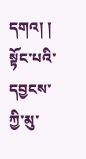དགའ། །
སྟོང་པའི་དབྱངས་ཀྱི་མུ་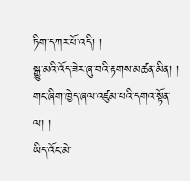ཏིག་དཀར་པོ་འདི། །
སྒྱུ་མའི་འོད་ཟེར་ཞུ་བའི་རྟགས་མཚན་མིན། །
གང་ཞིག་ཁྱེད་ཞལ་འཛུམ་པའི་དགའ་སྟོན་ལ། །
ཡིད་འོང་མེ་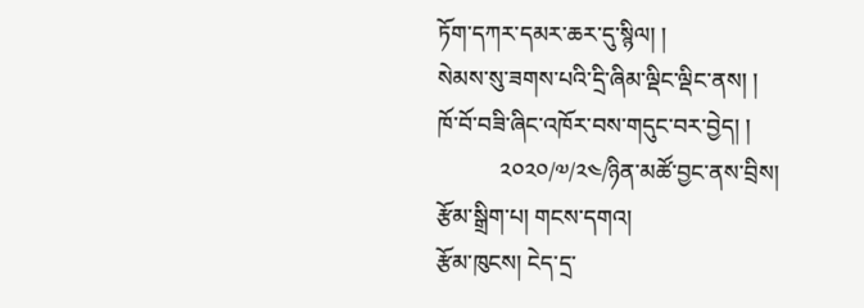ཏོག་དཀར་དམར་ཆར་དུ་སྙིལ། །
སེམས་སུ་ཟགས་པའི་དྲི་ཞིམ་ལྡིང་ལྡིང་ནས། །
ཁོ་བོ་བཟི་ཞིང་འཁོར་བས་གདུང་བར་བྱེད། །
           ༢༠༢༠/༧/༢༤/ཉིན་མཚོ་བྱང་ནས་བྲིས།
རྩོམ་སྒྲིག་པ། གངས་དགའ།
རྩོམ་ཁུངས། ངེད་དྲ་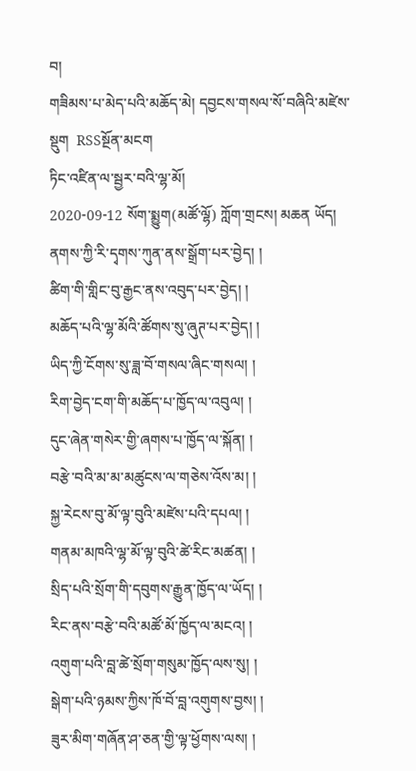བ།
གཟིམས་པ་མེད་པའི་མཆོད་མེ། དབྱངས་གསལ་སོ་བཞིའི་མཛེས་སྡུག  RSSསྔོན་མངག
ཏིང་འཛིན་ལ་སྦྱར་བའི་ལྷ་མོ།
2020-09-12 སོག་སྨྱུག(མཚོ་ལྷོ) ཀློག་གྲངས། མཆན ཡོད།
ནགས་ཀྱི་རི་དྭགས་ཀུན་ནས་སྒྲོག་པར་བྱེད། །
ཚིག་གི་གླིང་བུ་རྒྱང་ནས་འབུད་པར་བྱེད། །
མཆོད་པའི་ལྷ་མོའི་ཚོགས་སུ་ཞུཊ་པར་བྱེད། །
ཡིད་ཀྱི་ངོགས་སུ་ཟླ་བོ་གསལ་ཞིང་གསལ། །
རིག་བྱེད་ངག་གི་མཆོད་པ་ཁྱོད་ལ་འབུལ། །
དུང་ཞེན་གསེར་གྱི་ཞགས་པ་ཁྱོད་ལ་སྐོན། །
བརྩེ་བའི་མ་མ་མཚུངས་ལ་གཅེས་འོས་མ། །
སྐྱ་རེངས་བུ་མོ་ལྟ་བུའི་མཛེས་པའི་དཔལ། །
གནམ་མཁའི་ལྷ་མོ་ལྟ་བུའི་ཚེ་རིང་མཚན། །
སྲིད་པའི་སྲོག་གི་དབུགས་རྒྱུན་ཁྱོད་ལ་ཡོད། །
རིང་ནས་བརྩེ་བའི་མཚོ་མོ་ཁྱོད་ལ་མངའ། །
འགུག་པའི་བླ་ཚེ་སྲོག་གསུམ་ཁྱོད་ལས་སུ། །
སྒེག་པའི་ཉམས་ཀྱིས་ཁོ་བོ་བླ་འགུགས་བྱས། །
ཟུར་མིག་གཞོན་ཤ་ཅན་གྱི་ལྟ་ཕྱོགས་ལས། །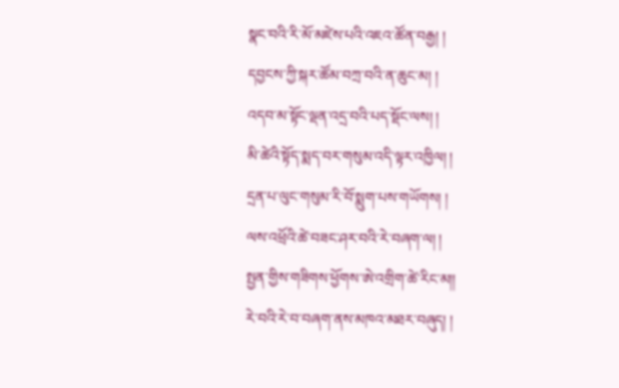སྣང་བའི་རི་མོ་མཛེས་པའི་འཇའ་ཚོན་བརྒྱ། །
དབྱངས་ཀྱི་སྐར་ཚོམ་བཀྲ་བའི་ན་ཆུང་མ། །
འདབ་མ་སྟོང་ལྡན་འདྲ་བའི་པད་སྡོང་ལས། །
མི་ཚེའི་སྟོད་སྨད་བར་གསུམ་འདི་ལྟར་འཁྱིལ། །
དྲན་པ་ལུང་གསུམ་རི་བོ་སྨུག་པས་གཡོགས། །
ལས་འཕྲོའི་ཚེ་བཟང་ཤར་བའི་རེ་བཞག་ལ། །
སྤྱན་གྱིས་གཟིགས་ཕྱོགས་ཨེ་འགྲིག་ཚེ་རིང་མ།།
རེ་བའི་རེ་བ་བཞག་ནས་མཁའ་མཐར་བཞུད། །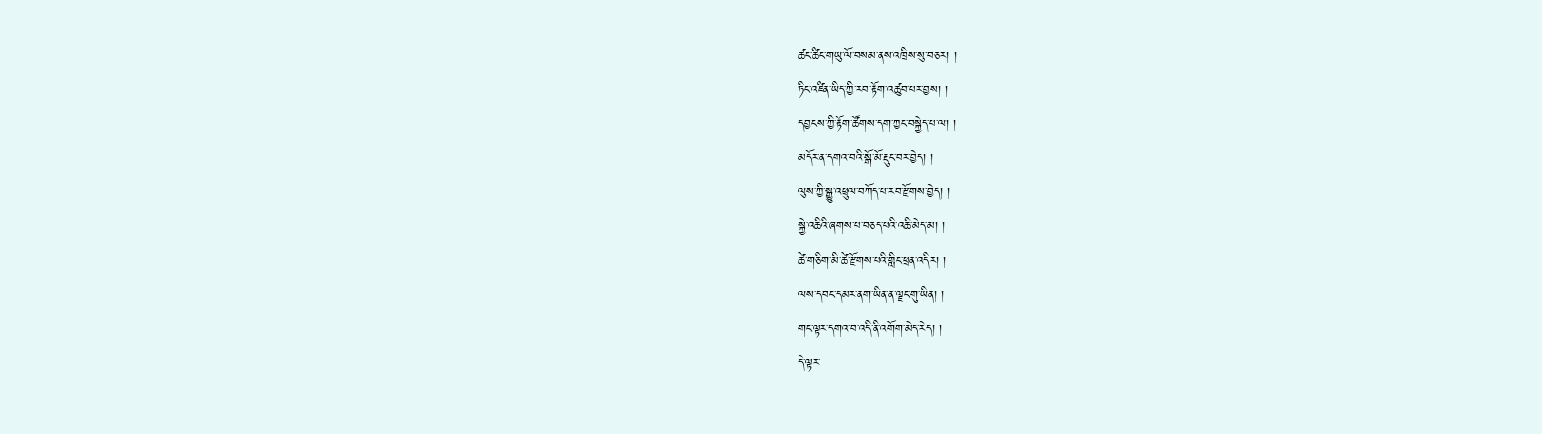ཚང་ཚིང་གཡུ་ལོ་བསམ་ནས་འཁྲིས་སུ་བཅར། །
ཏིང་འཛིན་ཡིད་ཀྱི་རབ་རྟོག་འཚུབ་པར་བྱས། །
དབྱངས་ཀྱི་རྟོག་ཚོགས་དག་ཀྱང་བསྐྱེད་པ་ལ། །
མདོར་ན་དགའ་བའི་སྒོ་མོ་རྡུང་བར་བྱེད། །
ལུས་ཀྱི་སྒྱུ་འཕྲུལ་བཀོད་པ་རབ་རྫོགས་བྱེད། །
སྐྱེ་འཆིའི་ཞགས་པ་བཅད་པའི་འཆི་མེད་མ། །
ཚེ་གཅིག་མི་ཚེ་རྫོགས་པའི་གླིང་ཕྲན་འདིར། །
ལས་དབང་དམར་ནག་ཡིན་ན་ལྗང་གུ་ཡིན། །
གང་ལྟར་དགའ་བ་འདི་ནི་འགོག་མེད་རེད། །
དེ་ལྟར་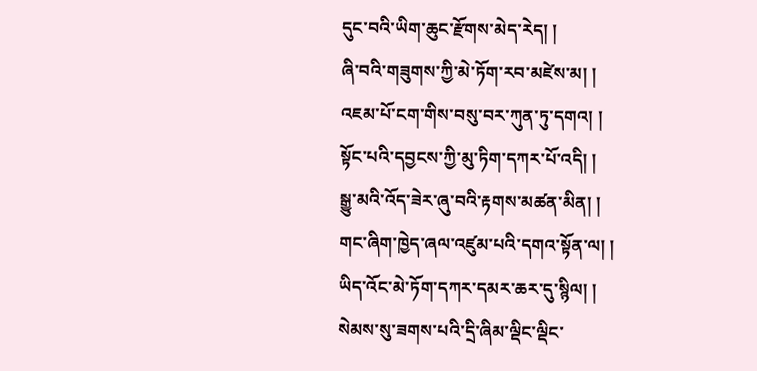དུང་བའི་ཡིག་ཆུང་རྫོགས་མེད་རེད། །
ཞི་བའི་གཟུགས་ཀྱི་མེ་ཏོག་རབ་མཛེས་མ། །
འཇམ་པོ་ངག་གིས་བསུ་བར་ཀུན་ཏུ་དགའ། །
སྟོང་པའི་དབྱངས་ཀྱི་མུ་ཏིག་དཀར་པོ་འདི། །
སྒྱུ་མའི་འོད་ཟེར་ཞུ་བའི་རྟགས་མཚན་མིན། །
གང་ཞིག་ཁྱེད་ཞལ་འཛུམ་པའི་དགའ་སྟོན་ལ། །
ཡིད་འོང་མེ་ཏོག་དཀར་དམར་ཆར་དུ་སྙིལ། །
སེམས་སུ་ཟགས་པའི་དྲི་ཞིམ་ལྡིང་ལྡིང་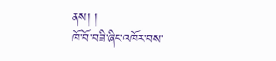ནས། །
ཁོ་བོ་བཟི་ཞིང་འཁོར་བས་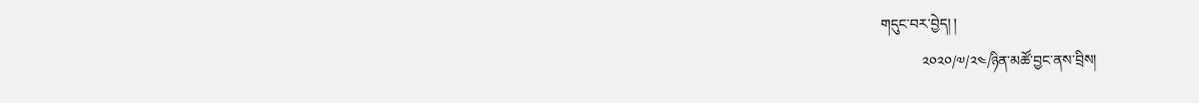གདུང་བར་བྱེད། །
           ༢༠༢༠/༧/༢༤/ཉིན་མཚོ་བྱང་ནས་བྲིས།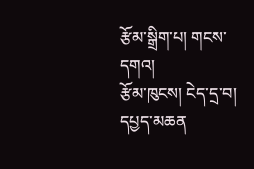རྩོམ་སྒྲིག་པ། གངས་དགའ།
རྩོམ་ཁུངས། ངེད་དྲ་བ།
དཔྱད་མཆན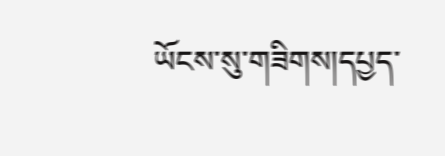ཡོངས་སུ་གཟིགས།དཔྱད་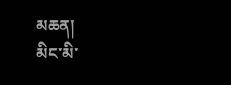མཆན།
མིང་མི་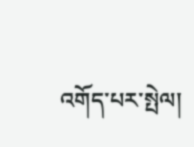འགོད་པར་སྤེལ།